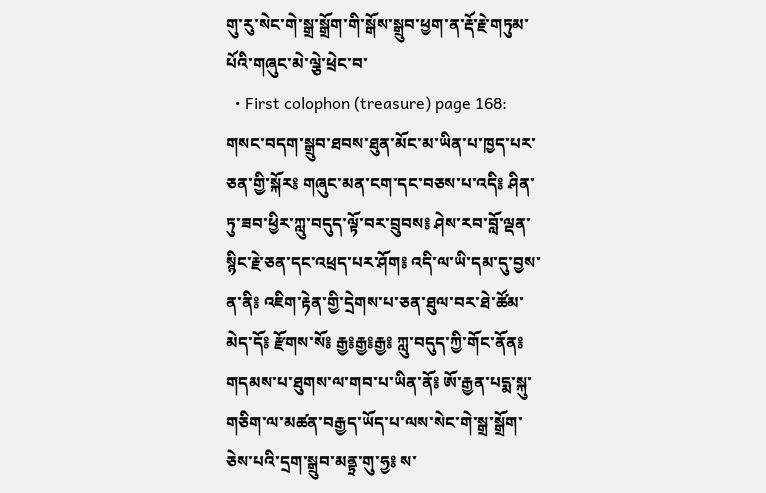གུ་རུ་སེང་གེ་སྒྲ་སྒྲོག་གི་སྒོས་སྒྲུབ་ཕྱག་ན་རྡོ་རྗེ་གཏུམ་པོའི་གཞུང་མེ་ལྕེ་ཕྲེང་བ་
  • First colophon (treasure) page 168: གསང་བདག་སྒྲུབ་ཐབས་ཐུན་མོང་མ་ཡིན་པ་ཁྱད་པར་ཅན་གྱི་སྐོར༔ གཞུང་མན་ངག་དང་བཅས་པ་འདི༔ ཤིན་ཏུ་ཟབ་ཕྱིར་ཀླུ་བདུད་ལྟོ་བར་བྲུབས༔ ཤེས་རབ་བློ་ལྡན་སྙིང་རྗེ་ཅན་དང་འཕྲད་པར་ཤོག༔ འདི་ལ་ཡི་དམ་དུ་བྱས་ན་ནི༔ འཇིག་རྟེན་གྱི་དྲེགས་པ་ཅན་ཐུལ་བར་ཐེ་ཚོམ་མེད་དོ༔ རྫོགས་སོ༔ རྒྱ༔རྒྱ༔རྒྱ༔ ཀླུ་བདུད་ཀྱི་གོང་ནོན༔ གདམས་པ་ཐུགས་ལ་གབ་པ་ཡིན་ནོ༔ ཨོ་རྒྱན་པདྨ་སྐུ་གཅིག་ལ་མཚན་བརྒྱད་ཡོད་པ་ལས་སེང་གེ་སྒྲ་སྒྲོག་ཅེས་པའི་དྲག་སྒྲུབ་མནྟྲ་གུ་ཧྱ༔ ས་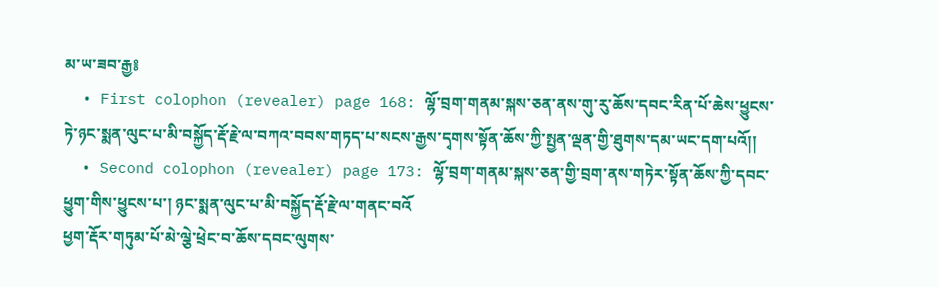མ་ཡ་ཟབ་རྒྱ༔
  • First colophon (revealer) page 168: ལྷོ་བྲག་གནམ་སྐས་ཅན་ནས་གུ་རུ་ཆོས་དབང་རིན་པོ་ཆེས་ཕྱུངས་ཏེ་ཉང་སྨན་ལུང་པ་མི་བསྐྱོད་རྡོ་རྗེ་ལ་བཀའ་བབས་གཏད་པ་སངས་རྒྱས་དྭགས་སྟོན་ཆོས་ཀྱི་སྤྱན་ལྡན་གྱི་ཐུགས་དམ་ཡང་དག་པའོ།།
  • Second colophon (revealer) page 173: ལྷོ་བྲག་གནམ་སྐས་ཅན་གྱི་བྲག་ནས་གཏེར་སྟོན་ཆོས་ཀྱི་དབང་ཕྱུག་གིས་ཕྱུངས་པ་། ཉང་སྨན་ལུང་པ་མི་བསྐྱོད་རྡོ་རྗེ་ལ་གནང་བའོ
ཕྱག་རྡོར་གཏུམ་པོ་མེ་ལྕེ་ཕྲེང་བ་ཆོས་དབང་ལུགས་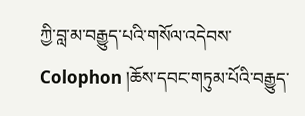ཀྱི་བླ་མ་བརྒྱུད་པའི་གསོལ་འདེབས་
Colophon །ཆོས་དབང་གཏུམ་པོའི་བརྒྱུད་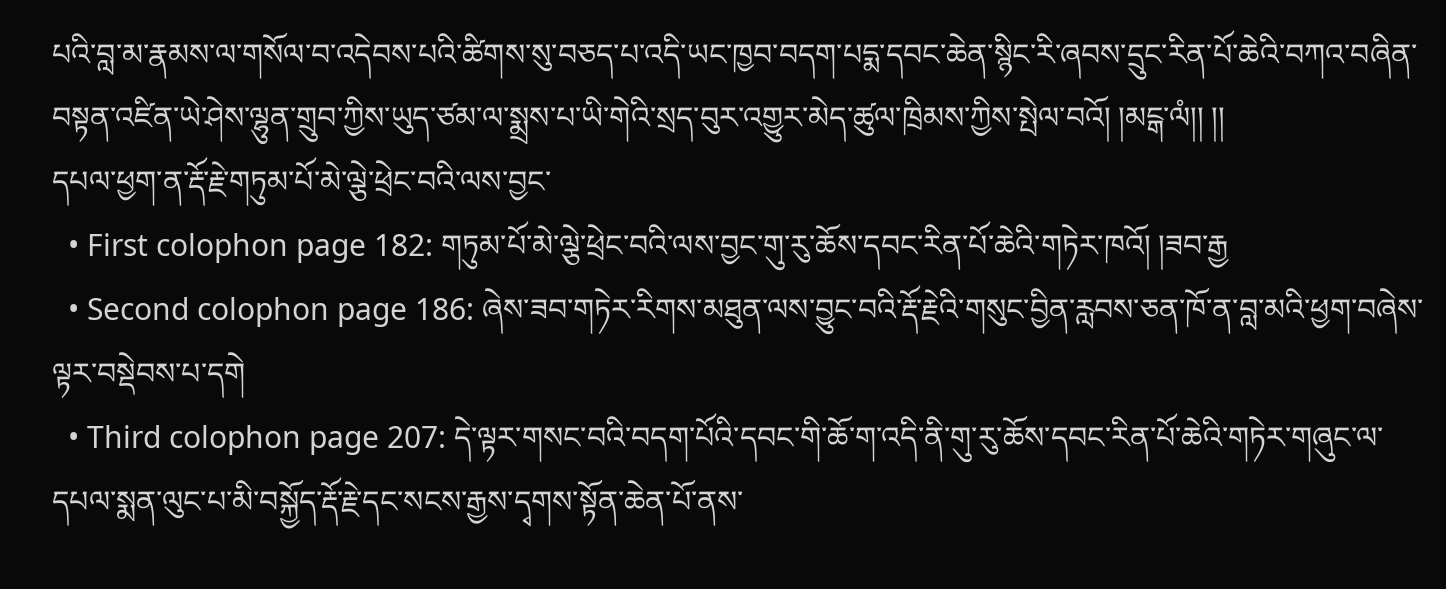པའི་བླ་མ་རྣམས་ལ་གསོལ་བ་འདེབས་པའི་ཚིགས་སུ་བཅད་པ་འདི་ཡང་ཁྱབ་བདག་པདྨ་དབང་ཆེན་སྙིང་རི་ཞབས་དྲུང་རིན་པོ་ཆེའི་བཀའ་བཞིན་བསྟན་འཛིན་ཡེ་ཤེས་ལྷུན་གྲུབ་ཀྱིས་ཡུད་ཙམ་ལ་སྨྲས་པ་ཡི་གེའི་སྲད་བུར་འགྱུར་མེད་ཚུལ་ཁྲིམས་ཀྱིས་སྤེལ་བའོ། །མངྒ་ལཾ།། །།
དཔལ་ཕྱག་ན་རྡོ་རྗེ་གཏུམ་པོ་མེ་ལྕེ་ཕྲེང་བའི་ལས་བྱང་
  • First colophon page 182: གཏུམ་པོ་མེ་ལྕེ་ཕྲེང་བའི་ལས་བྱང་གུ་རུ་ཆོས་དབང་རིན་པོ་ཆེའི་གཏེར་ཁའོ། །ཟབ་རྒྱ
  • Second colophon page 186: ཞེས་ཟབ་གཏེར་རིགས་མཐུན་ལས་བྱུང་བའི་རྡོ་རྗེའི་གསུང་བྱིན་རླབས་ཅན་ཁོ་ན་བླ་མའི་ཕྱག་བཞེས་ལྟར་བསྡེབས་པ་དགེ
  • Third colophon page 207: དེ་ལྟར་གསང་བའི་བདག་པོའི་དབང་གི་ཆོ་ག་འདི་ནི་གུ་རུ་ཆོས་དབང་རིན་པོ་ཆེའི་གཏེར་གཞུང་ལ་དཔལ་སྨན་ལུང་པ་མི་བསྐྱོད་རྡོ་རྗེ་དང་སངས་རྒྱས་དྭགས་སྟོན་ཆེན་པོ་ནས་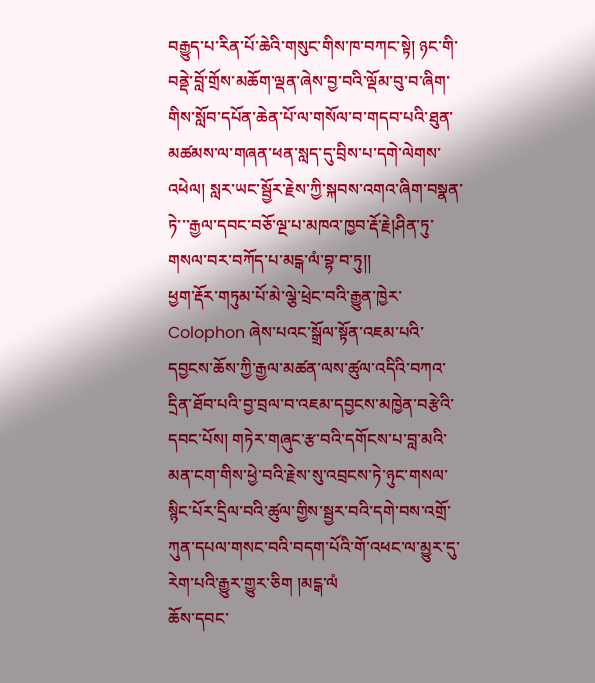བརྒྱུད་པ་རིན་པོ་ཆེའི་གསུང་གིས་ཁ་བཀང་སྟེ། ཉང་གི་བནྡེ་བློ་གྲོས་མཆོག་ལྡན་ཞེས་བྱ་བའི་ལྡོམ་བུ་བ་ཞིག་གིས་སློབ་དཔོན་ཆེན་པོ་ལ་གསོལ་བ་གདབ་པའི་ཐུན་མཚམས་ལ་གཞན་ཕན་སླད་དུ་བྲིས་པ་དགེ་ལེགས་འཕེལ། སླར་ཡང་སྦྱོར་རྗེས་ཀྱི་སྐབས་འགའ་ཞིག་བསྣན་ཏེ་་་རྒྱལ་དབང་བཅོ་ལྔ་པ་མཁའ་ཁྱབ་རྡོ་རྗེ།ཤིན་ཏུ་གསལ་བར་བཀོད་པ་མངྒ་ལཾ་བྷ་བ་ཏུ།།
ཕྱག་རྡོར་གཏུམ་པོ་མེ་ལྕེ་ཕྲེང་བའི་རྒྱུན་ཁྱེར་
Colophon ཞེས་པའང་སྒྲོལ་སྟོན་འཇམ་པའི་དབྱངས་ཆོས་ཀྱི་རྒྱལ་མཚན་ལས་ཚུལ་འདིའི་བཀའ་དྲིན་ཐོབ་པའི་བྱ་བྲལ་བ་འཇམ་དབྱངས་མཁྱེན་བརྩེའི་དབང་པོས། གཏེར་གཞུང་རྩ་བའི་དགོངས་པ་བླ་མའི་མན་ངག་གིས་ཕྱེ་བའི་རྗེས་སུ་འབྲངས་ཏེ་ཉུང་གསལ་སྙིང་པོར་དྲིལ་བའི་ཚུལ་གྱིས་སྦྱར་བའི་དགེ་བས་འགྲོ་ཀུན་དཔལ་གསང་བའི་བདག་པོའི་གོ་འཕང་ལ་མྱུར་དུ་རེག་པའི་རྒྱུར་གྱུར་ཅིག །མངྒ་ལཾ
ཆོས་དབང་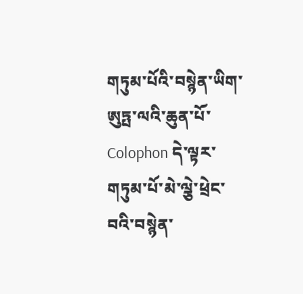གཏུམ་པོའི་བསྙེན་ཡིག་ཨུཏྤ་ལའི་ཆུན་པོ་
Colophon དེ་ལྟར་གཏུམ་པོ་མེ་ལྕེ་ཕྲེང་བའི་བསྙེན་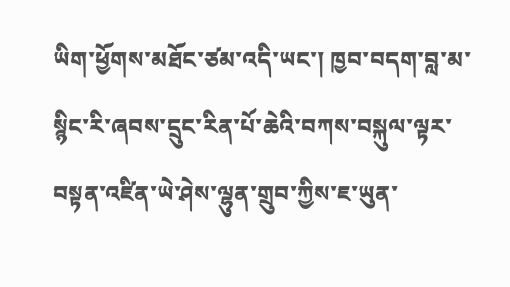ཡིག་ཕྱོགས་མཐོང་ཙམ་འདི་ཡང་། ཁྱབ་བདག་བླ་མ་སྙིང་རི་ཞབས་དྲུང་རིན་པོ་ཆེའི་བཀས་བསྐུལ་ལྟར་བསྟན་འཛིན་ཡེ་ཤེས་ལྷུན་གྲུབ་ཀྱིས་ཇ་ཡུན་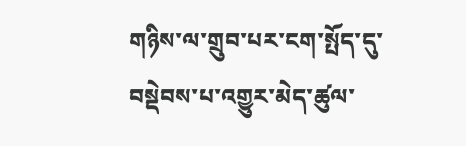གཉིས་ལ་གྲུབ་པར་ངག་སྤོད་དུ་བསྡེབས་པ་འགྱུར་མེད་ཚུལ་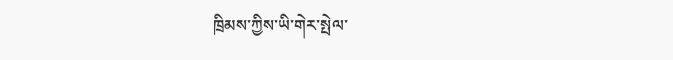ཁྲིམས་ཀྱིས་ཡི་གེར་སྤེལ་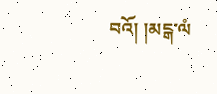བའོ། །མངྒ་ལཾ